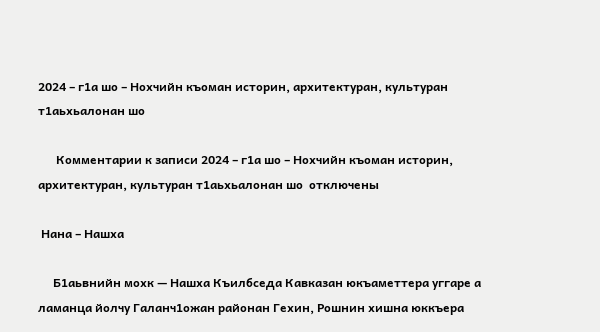2024 – г1а шо – Нохчийн къоман историн, архитектуран, культуран т1аьхьалонан шо

      Комментарии к записи 2024 – г1а шо – Нохчийн къоман историн, архитектуран, культуран т1аьхьалонан шо  отключены

 Нана – Нашха

     Б1аьвнийн мохк — Нашха Къилбседа Кавказан юкъаметтера уггаре а ламанца йолчу Галанч1ожан районан Гехин, Рошнин хишна юккъера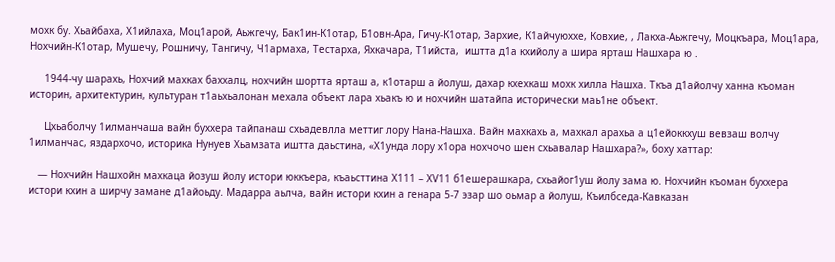мохк бу. Хьайбаха, Х1ийлаха, Моц1арой, Аьжгечу, Бак1ин-К1отар, Б1овн-Ара, Гичу-К1отар, Зархие, К1айчуюххе, Ковхие, , Лакха-Аьжгечу, Моцкъара, Моц1ара, Нохчийн-К1отар, Мушечу, Рошничу, Тангичу, Ч1армаха, Тестарха, Яхкачара, Т1ийста,  иштта д1а кхийолу а шира ярташ Нашхара ю .

     1944-чу шарахь, Нохчий махках баххалц, нохчийн шортта ярташ а, к1отарш а йолуш, дахар кхехкаш мохк хилла Нашха. Ткъа д1айолчу ханна къоман историн, архитектурин, культуран т1аьхьалонан мехала объект лара хьакъ ю и нохчийн шатайпа исторически маь1не объект.

     Цхьаболчу 1илманчаша вайн буххера тайпанаш схьадевлла меттиг лору Нана-Нашха. Вайн махкахь а, махкал арахьа а ц1ейоккхуш вевзаш волчу 1илманчас, яздархочо, историка Нунуев Хьамзата иштта даьстина, «Х1унда лору х1ора нохчочо шен схьавалар Нашхара?», боху хаттар:

   — Нохчийн Нашхойн махкаца йозуш йолу истори юккъера, къаьсттина Х111 – ХV11 б1ешерашкара, схьайог1уш йолу зама ю. Нохчийн къоман буххера истори кхин а ширчу замане д1айоьду. Мадарра аьлча, вайн истори кхин а генара 5-7 эзар шо оьмар а йолуш, Къилбседа-Кавказан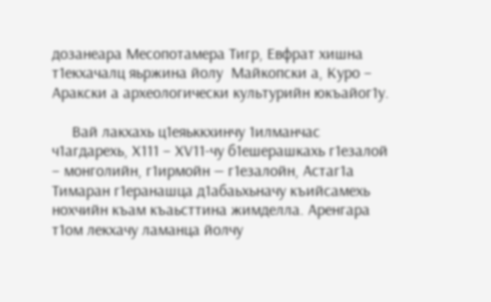дозанеара Месопотамера Тигр, Евфрат хишна т1екхачалц яьржина йолу  Майкопски а, Куро – Аракски а археологически культурийн юкъайог1у.

     Вай лакхахь ц1еяьккхинчу 1илманчас ч1агдарехь, Х111 – ХV11-чу б1ешерашкахь г1езалой – монголийн, г1ирмойн — г1езалойн, Астаг1а Тимаран г1еранашца д1абаьхьначу къийсамехь нохчийн къам къаьсттина жимделла. Аренгара т1ом лекхачу ламанца йолчу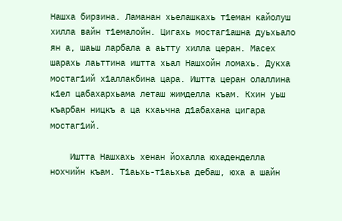Нашха бирзина. Ламанан хьелашкахь т1еман кайолуш хилла вайн т1емалойн. Цигахь мостаг1ашна дуьхьало ян а, шаьш ларбала а аьтту хилла церан. Масех шарахь лаьттина иштта хьал Нашхойн ломахь. Дукха мостаг1ий х1аллакбина цара. Иштта церан олаллина к1ел цабахархьама леташ жимделла къам. Кхин уьш къарбан ницкъ а ца кхаьчна д1абахана цигара мостаг1ий.

    Иштта Нашхахь хенан йохалла юхаденделла нохчийн къам. Т1аьхь-т1аьхьа дебаш, юха а шайн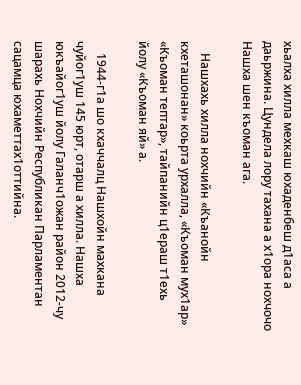хьалха хилла мехкаш юхаденбеш д1аса а даьржина. Цундела лору тахана а х1ора нохчочо Нашха шен къоман ага.

    Нашхахь хилла нохчийн «Къанойн кхеташонан» коьрта урхалла, «Къоман мух1ар» «Къоман тептар», тайпанийн ц1ераш т1ехь йолу «Къоман яй» а.

    1944-г1а шо кхаччалц Нашхойн махкана чуйог1уш 145 юрт, отарш а хилла. Нашха юкъайог1уш йолу Галанч1ожан район 2012-чу шарахь Нохчийн Республикан Парламентан сацамца юхаметтах1оттийна.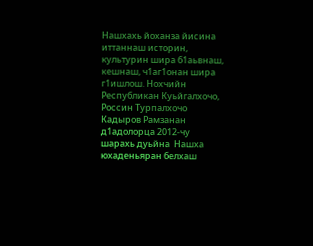Нашхахь йоханза йисина иттаннаш историн, культурин шира б1аьвнаш, кешнаш, ч1аг1онан шира г1ишлош. Нохчийн Республикан Куьйгалхочо, Россин Турпалхочо Кадыров Рамзанан д1адолорца 2012-чу шарахь дуьйна  Нашха юхаденьяран белхаш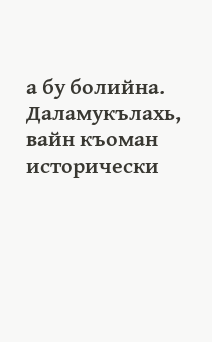а бу болийна. Даламукълахь, вайн къоман исторически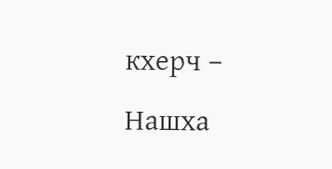кхерч – Нашха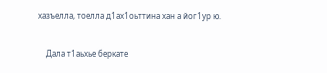хазъелла, тоелла д1ах1оьттина хан а йог1ур ю.

    Дала т1аьхье беркате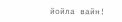йойла вайн!